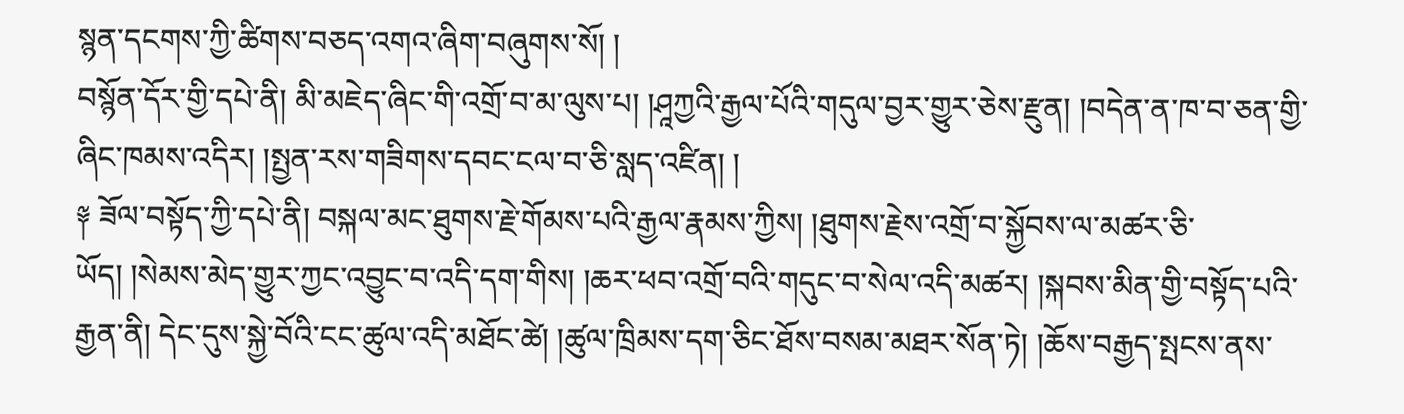སྙན་དངགས་ཀྱི་ཚིགས་བཅད་འགའ་ཞིག་བཞུགས་སོ། །
བསྙོན་དོར་གྱི་དཔེ་ནི། མི་མཇེད་ཞིང་གི་འགྲོ་བ་མ་ལུས་པ། །ཤཱཀྱའི་རྒྱལ་པོའི་གདུལ་བྱར་གྱུར་ཅེས་རྫུན། །བདེན་ན་ཁ་བ་ཅན་གྱི་ཞིང་ཁམས་འདིར། །སྤྱན་རས་གཟིགས་དབང་ངལ་བ་ཅི་སླད་འཛིན། །
༈ ཟོལ་བསྟོད་ཀྱི་དཔེ་ནི། བསྐལ་མང་ཐུགས་རྗེ་གོམས་པའི་རྒྱལ་རྣམས་ཀྱིས། །ཐུགས་རྗེས་འགྲོ་བ་སྐྱོབས་ལ་མཚར་ཅི་ཡོད། །སེམས་མེད་གྱུར་ཀྱང་འབྱུང་བ་འདི་དག་གིས། །ཆར་ཕབ་འགྲོ་བའི་གདུང་བ་སེལ་འདི་མཚར། །སྐབས་མིན་གྱི་བསྟོད་པའི་རྒྱན་ནི། དེང་དུས་སྐྱེ་བོའི་ངང་ཚུལ་འདི་མཐོང་ཚེ། །ཚུལ་ཁྲིམས་དག་ཅིང་ཐོས་བསམ་མཐར་སོན་ཏེ། །ཆོས་བརྒྱད་སྤངས་ནས་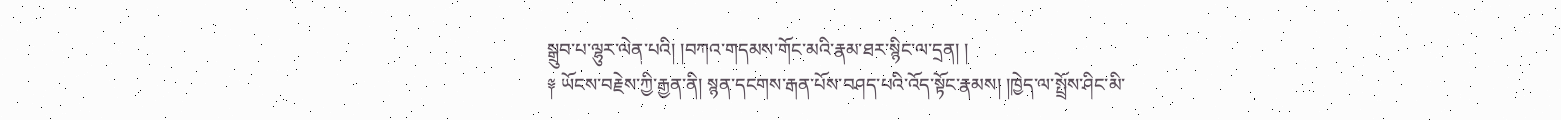སྒྲུབ་པ་ལྷུར་ལེན་པའི། །བཀའ་གདམས་གོང་མའི་རྣམ་ཐར་སྙིང་ལ་དྲན། །
༈ ཡོངས་བརྗེས་ཀྱི་རྒྱན་ནི། སྙན་དངགས་རྒན་པོས་བཤད་པའི་འོད་སྟོང་རྣམས། །ཁྱེད་ལ་སྤྲོས་ཤིང་མི་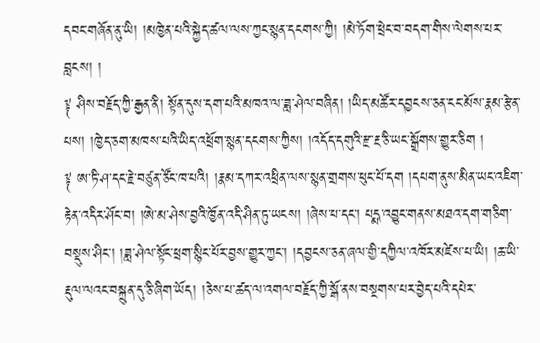དབང་གཞོན་ནུ་ཡི། །མཁྱེན་པའི་སྐྱེད་ཚལ་ལས་ཀྱང་སྙན་དངགས་ཀྱི། །མེ་ཏོག་ཕྲེང་བ་བདག་གིས་ལེགས་པར་བླངས། །
༈ ཤིས་བརྗོད་ཀྱི་རྒྱན་ནི། སྟོན་དུས་དག་པའི་མཁའ་ལ་ཟླ་ཤེལ་བཞིན། །ཡིད་མཚོར་དབྱངས་ཅན་ངང་མོས་རྣམ་རྩེན་པས། །ཁྱེད་ཅག་མཁས་པའི་ཡིད་འཕྲོག་སྙན་དངགས་ཀྱིས། །འདོད་དགུའི་རྫ་རྔ་ཅི་ཡང་སྒྲོགས་གྱུར་ཅིག །
༈ ཨ་ཏི་ཤ་དང་རྗེ་བཙུན་ཙོང་ཁ་པའི། །རྣམ་དཀར་འཕྲིན་ལས་སྙན་གྲགས་ཕུང་པོ་དག །དཔག་ནུས་མིན་ཡང་འཇིག་རྟེན་འདིར་ཤོང་བ། །ཨེ་མ་ཤེས་བྱའི་ཁྱོན་འདི་ཤིན་ཏུ་ཡངས། །ཞེས་པ་དང་། པདྨ་འབྱུང་གནས་མཐའ་དག་གཅིག་བསྡུས་ཤིང་། །ཟླ་ཤེལ་སྟོང་ཕྲག་སྙིང་པོར་བྱས་གྱུར་ཀྱང་། །དབྱངས་ཅན་ཞལ་གྱི་དཀྱིལ་འཁོར་མཛེས་པ་ཡི། །ཆ་ཡི་རྡུལ་ལའང་བསྐྲུན་དུ་ཅི་ཞིག་ཡོད། །ཅེས་པ་ཚད་ལ་འགལ་བརྗོད་ཀྱི་སྒོ་ནས་བསྔགས་པར་བྱེད་པའི་དཔེར་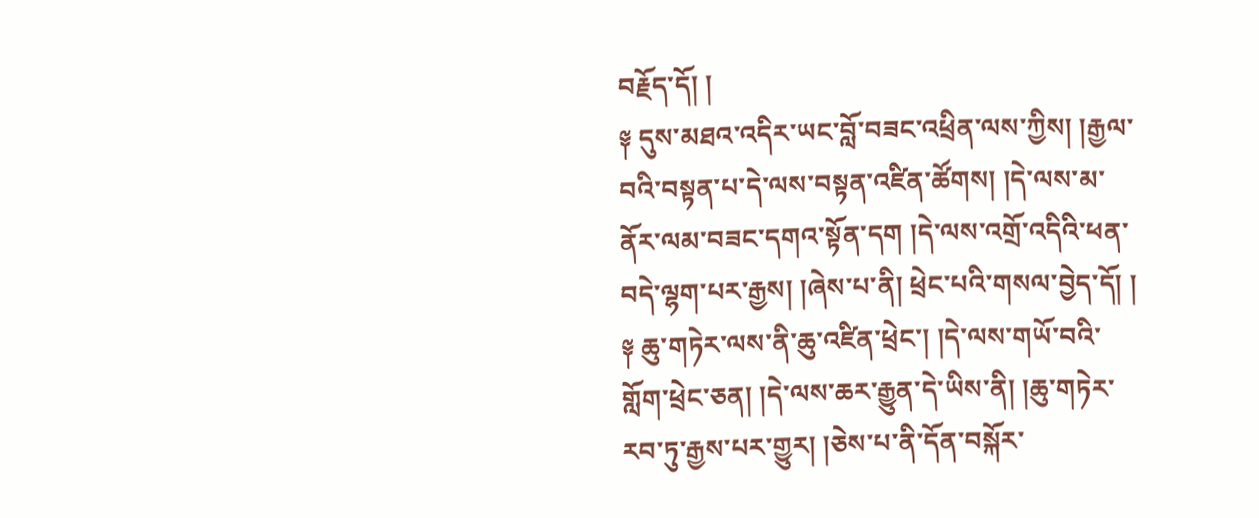བརྗོད་དོ། །
༈ དུས་མཐའ་འདིར་ཡང་བློ་བཟང་འཕྲིན་ལས་ཀྱིས། །རྒྱལ་བའི་བསྟན་པ་དེ་ལས་བསྟན་འཛིན་ཚོགས། །དེ་ལས་མ་ནོར་ལམ་བཟང་དགའ་སྟོན་དག །དེ་ལས་འགྲོ་འདིའི་ཕན་བདེ་ལྷག་པར་རྒྱས། །ཞེས་པ་ནི། ཕྲེང་པའི་གསལ་བྱེད་དོ། །
༈ ཆུ་གཏེར་ལས་ནི་ཆུ་འཛིན་ཕྲེང་། །དེ་ལས་གཡོ་བའི་གློག་ཕྲེང་ཅན། །དེ་ལས་ཆར་རྒྱུན་དེ་ཡིས་ནི། །ཆུ་གཏེར་རབ་ཏུ་རྒྱས་པར་གྱུར། །ཅེས་པ་ནི་དོན་བསྐོར་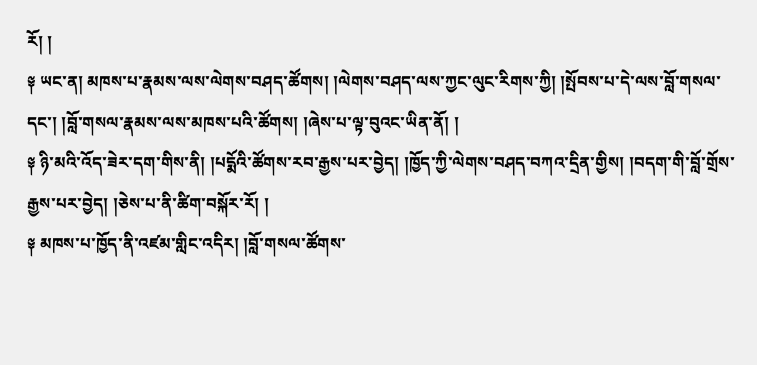རོ། །
༈ ཡང་ན། མཁས་པ་རྣམས་ལས་ལེགས་བཤད་ཚོགས། །ལེགས་བཤད་ལས་ཀྱང་ལུང་རིགས་ཀྱི། །སྤོབས་པ་དེ་ལས་བློ་གསལ་དང་། །བློ་གསལ་རྣམས་ལས་མཁས་པའི་ཚོགས། །ཞེས་པ་ལྟ་བུའང་ཡིན་ནོ། །
༈ ཉི་མའི་འོད་ཟེར་དག་གིས་ནི། །པདྨོའི་ཚོགས་རབ་རྒྱས་པར་བྱེད། །ཁྱོད་ཀྱི་ལེགས་བཤད་བཀའ་དྲིན་གྱིས། །བདག་གི་བློ་གྲོས་རྒྱས་པར་བྱེད། །ཅེས་པ་ནི་ཚིག་བསྐོར་རོ། །
༈ མཁས་པ་ཁྱོད་ནི་འཛམ་གླིང་འདིར། །བློ་གསལ་ཚོགས་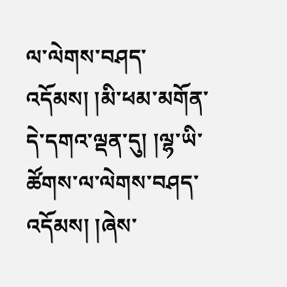ལ་ལེགས་བཤད་འདོམས། །མི་ཕམ་མགོན་དེ་དགའ་ལྡན་དུ། །ལྷ་ཡི་ཚོགས་ལ་ལེགས་བཤད་འདོམས། །ཞེས་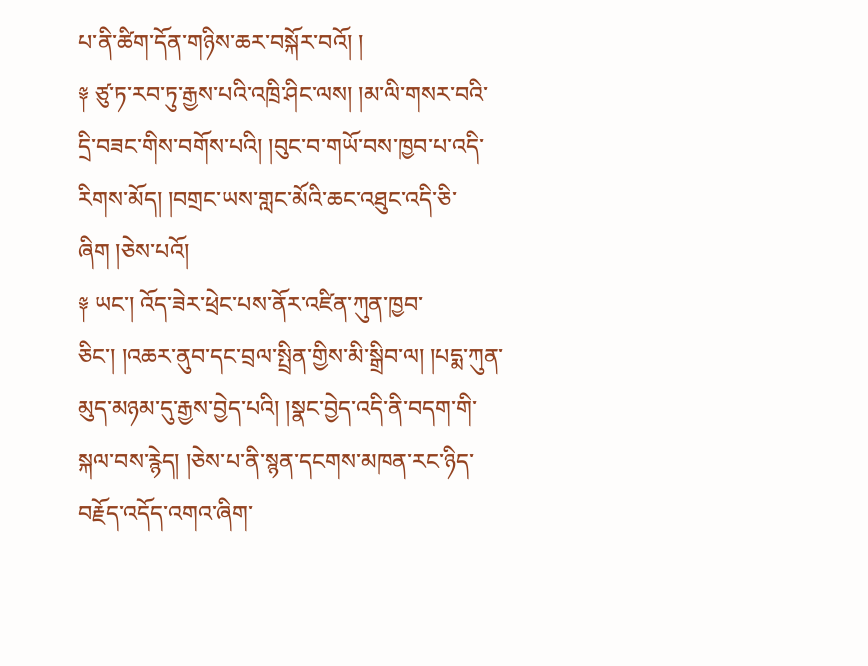པ་ནི་ཚིག་དོན་གཉིས་ཆར་བསྐོར་བའོ། །
༈ ཙུ་ཏ་རབ་ཏུ་རྒྱས་པའི་འཁྲི་ཤིང་ལས། །མ་ལི་གསར་བའི་དྲི་བཟང་གིས་བགོས་པའི། །བུང་བ་གཡོ་བས་ཁྱབ་པ་འདི་རིགས་མོད། །བགྲང་ཡས་གླང་མོའི་ཆང་འཐུང་འདི་ཅི་ཞིག །ཅེས་པའོ།
༈ ཡང་། འོད་ཟེར་ཕྲེང་པས་ནོར་འཛིན་ཀུན་ཁྱབ་ཅིང་། །འཆར་ནུབ་དང་བྲལ་སྤྲིན་གྱིས་མི་སྒྲིབ་ལ། །པདྨ་ཀུན་མུད་མཉམ་དུ་རྒྱས་བྱེད་པའི། །སྣང་བྱེད་འདི་ནི་བདག་གི་སྐལ་བས་རྙེད། །ཅེས་པ་ནི་སྙན་དངགས་མཁན་རང་ཉིད་བརྗོད་འདོད་འགའ་ཞིག་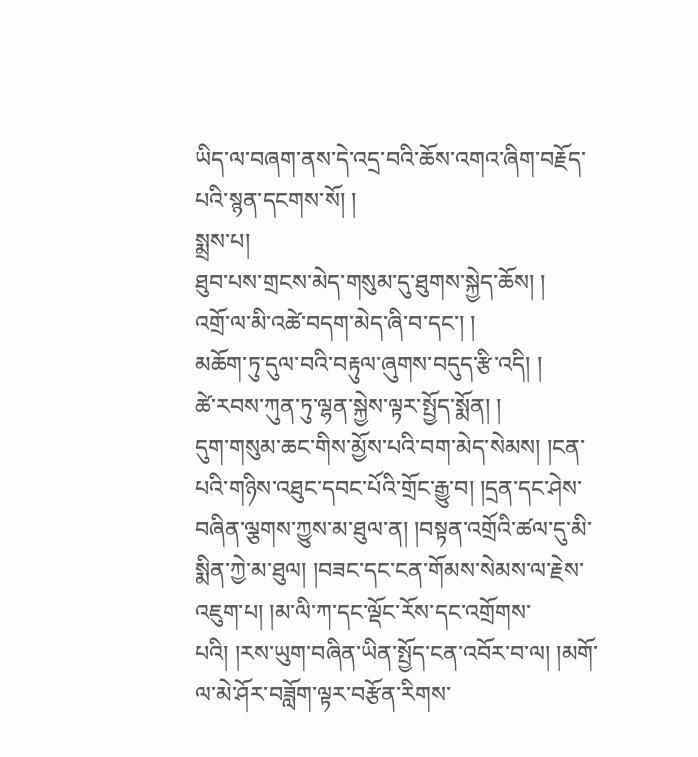ཡིད་ལ་བཞག་ནས་དེ་འདྲ་བའི་ཆོས་འགའ་ཞིག་བརྗོད་པའི་སྙན་དངགས་སོ། །
སྨྲས་པ།
ཐུབ་པས་གྲངས་མེད་གསུམ་དུ་ཐུགས་སྐྱེད་ཆོས། །
འགྲོ་ལ་མི་འཚེ་བདག་མེད་ཞི་བ་དང་། །
མཆོག་ཏུ་དུལ་བའི་བརྟུལ་ཞུགས་བདུད་རྩི་འདི། །
ཚེ་རབས་ཀུན་ཏུ་ལྷན་སྐྱེས་ལྟར་སྤྱོད་སྨོན། །
དུག་གསུམ་ཆང་གིས་མྱོས་པའི་བག་མེད་སེམས། །ངན་པའི་གཉིས་འཐུང་དབང་པོའི་གྲོང་རྒྱུ་བ། །དྲན་དང་ཤེས་བཞིན་ལྕགས་ཀྱུས་མ་ཐུལ་ན། །བསྟན་འགྲོའི་ཚལ་དུ་མི་སྨིན་ཀྱེ་མ་ཐུལ། །བཟང་དང་ངན་གོམས་སེམས་ལ་རྗེས་འཇུག་པ། །མ་ལི་ཀ་དང་ལྡོང་རོས་དང་འགྲོགས་པའི། །རས་ཡུག་བཞིན་ཡིན་སྤྱོད་ངན་འབོར་བ་ལ། །མགོ་ལ་མེ་ཤོར་བཟློག་ལྟར་བརྩོན་རིགས་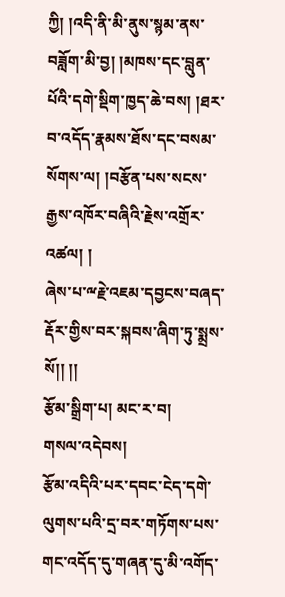ཀྱི། །འདི་ནི་མི་ནུས་སྙམ་ནས་བཟློག་མི་བྱ། །མཁས་དང་བླུན་པོའི་དགེ་སྡིག་ཁྱད་ཆེ་བས། །ཐར་བ་འདོད་རྣམས་ཐོས་དང་བསམ་སོགས་ལ། །བརྩོན་པས་སངས་རྒྱས་འཁོར་བཞིའི་རྗེས་འགྲོར་འཚལ། །
ཞེས་པ་ྋརྗེ་འཇམ་དབྱངས་བཞད་རྡོར་གྱིས་བར་སྐབས་ཞིག་ཏུ་སྨྲས་སོ།། །།
རྩོམ་སྒྲིག་པ། མང་ར་བ།
གསལ་འདེབས།
རྩོམ་འདིའི་པར་དབང་ངེད་དགེ་ལུགས་པའི་དྲ་བར་གཏོགས་པས་གང་འདོད་དུ་གཞན་དུ་མི་འགོད་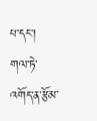པ་དང་། གལ་ཏེ་འགོད་ན་རྩོམ་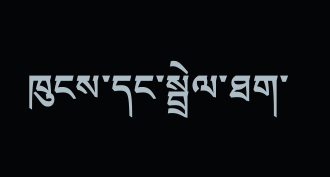ཁུངས་དང་སྦྲེལ་ཐག་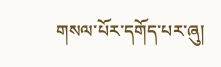གསལ་པོར་དགོད་པར་ཞུ།